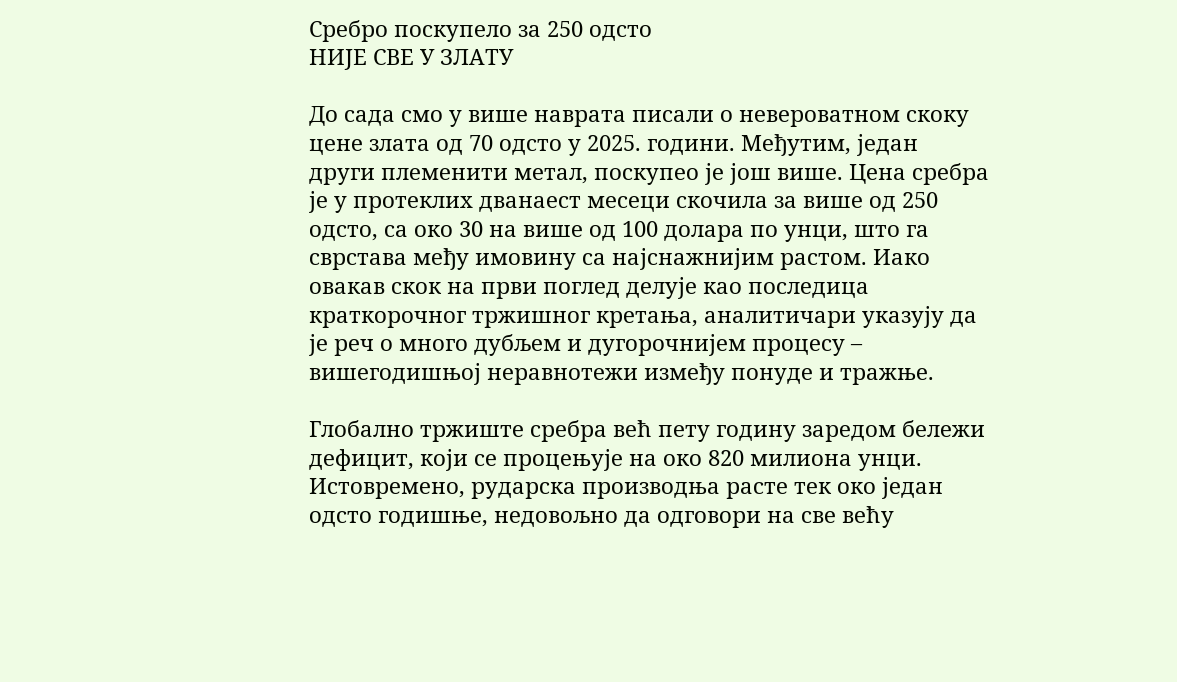Сребро поскупело за 250 одсто
НИЈЕ СВЕ У ЗЛАТУ

До сада смо у више наврата писали о невероватном скоку цене злата од 70 одсто у 2025. години. Међутим, један други племенити метал, поскупео је још више. Цена сребра је у протеклих дванаест месеци скочила за више од 250 одсто, са око 30 на више од 100 долара по унци, што га сврстава међу имовину са најснажнијим растом. Иако овакав скок на први поглед делује као последица краткорочног тржишног кретања, аналитичари указују да је реч о много дубљем и дугорочнијем процесу – вишегодишњој неравнотежи између понуде и тражње.

Глобално тржиште сребра већ пету годину заредом бележи дефицит, који се процењује на око 820 милиона унци. Истовремено, рударска производња расте тек око један одсто годишње, недовољно да одговори на све већу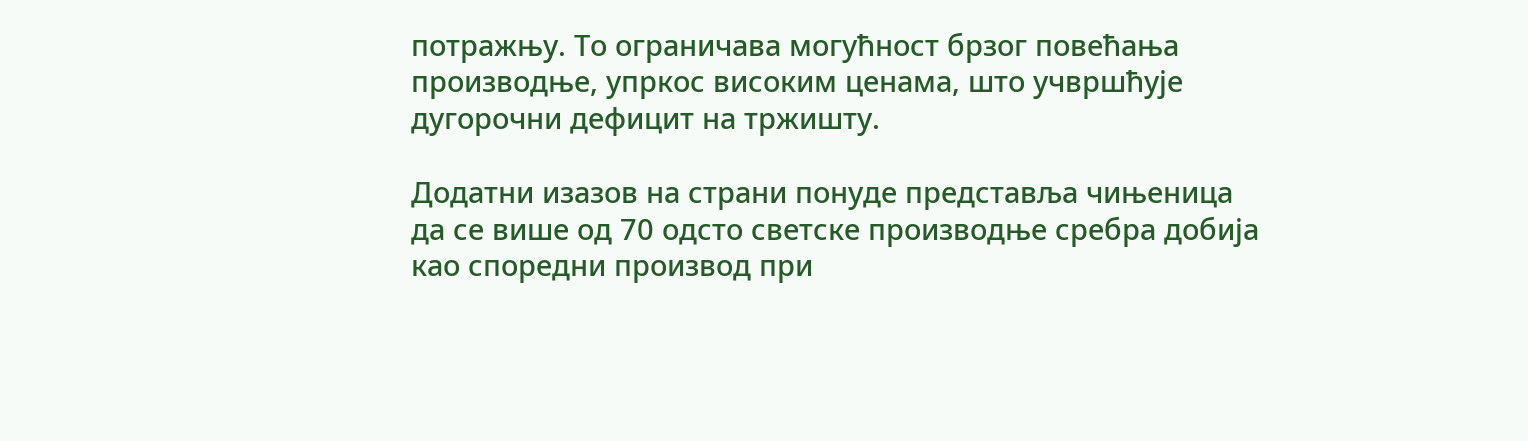потражњу. То ограничава могућност брзог повећања производње, упркос високим ценама, што учвршћује дугорочни дефицит на тржишту.

Додатни изазов на страни понуде представља чињеница да се више од 70 одсто светске производње сребра добија као споредни производ при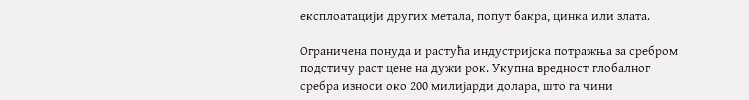експлоатацији других метала, попут бакра, цинка или злата.

Ограничена понуда и растућа индустријска потражња за сребром подстичу раст цене на дужи рок. Укупна вредност глобалног сребра износи око 200 милијарди долара, што га чини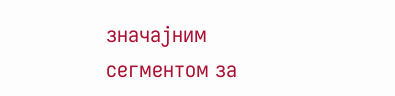значајним сегментом за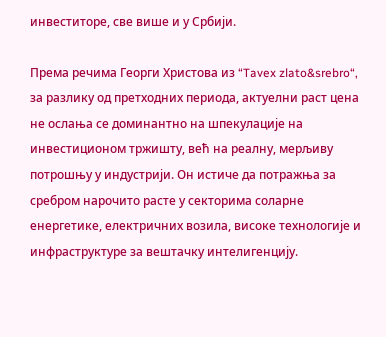инвеститоре, све више и у Србији.

Према речима Георги Христова из “Tavex zlato&srebro“, за разлику од претходних периода, актуелни раст цена не ослања се доминантно на шпекулације на инвестиционом тржишту, већ на реалну, мерљиву потрошњу у индустрији. Он истиче да потражња за сребром нарочито расте у секторима соларне енергетике, електричних возила, високе технологије и инфраструктуре за вештачку интелигенцију.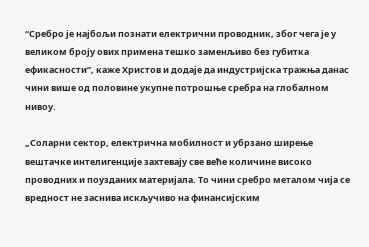“Сребро је најбољи познати електрични проводник, због чега је у великом броју ових примена тешко заменљиво без губитка ефикасности”, каже Христов и додаје да индустријска тражња данас чини више од половине укупне потрошње сребра на глобалном нивоу.

„Соларни сектор, електрична мобилност и убрзано ширење вештачке интелигенције захтевају све веће количине високо проводних и поузданих материјала. То чини сребро металом чија се вредност не заснива искључиво на финансијским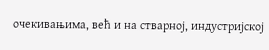очекивањима, већ и на стварној, индустријској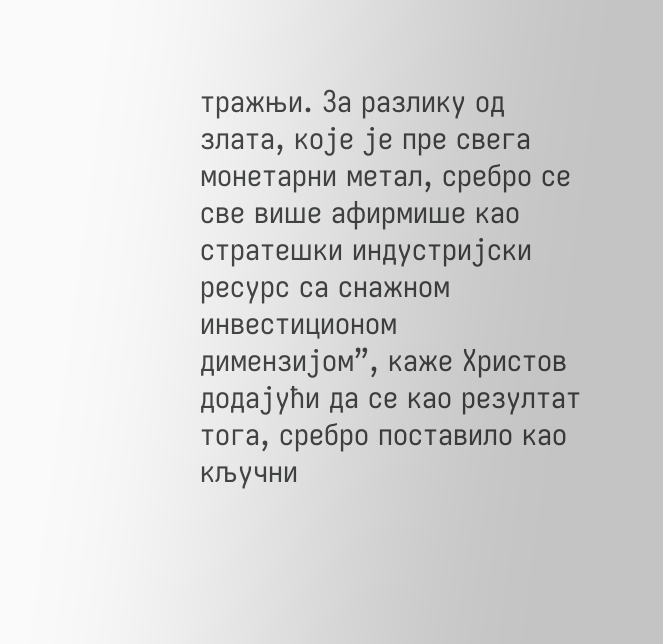тражњи. За разлику од злата, које је пре свега монетарни метал, сребро се све више афирмише као стратешки индустријски ресурс са снажном инвестиционом димензијом”, каже Христов додајући да се као резултат тога, сребро поставило као кључни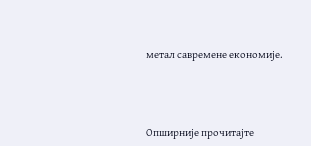метал савремене економије.



Опширније прочитајте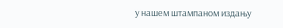у нашем штампаном издању